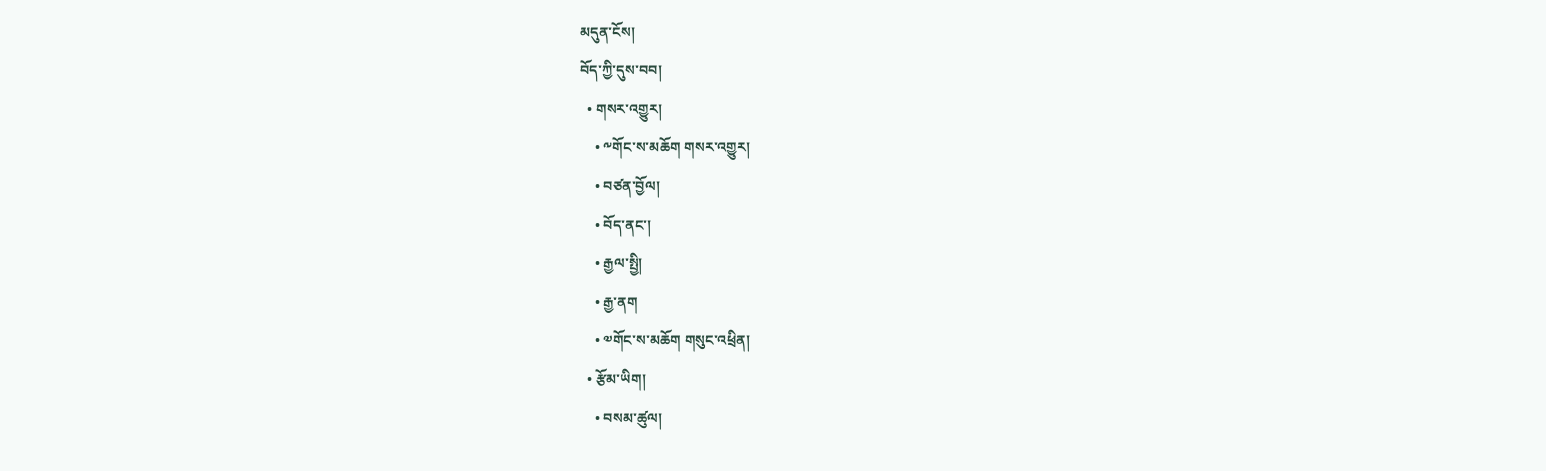མདུན་ངོས།
བོད་ཀྱི་དུས་བབ།
  • གསར་འགྱུར།
    • ༸གོང་ས་མཆོག གསར་འགྱུར།
    • བཙན་བྱོལ།
    • བོད་ནང་།
    • རྒྱལ་སྤྱི།
    • རྒྱ་ནག
    • ༧གོང་ས་མཆོག གསུང་འཕྲིན།
  • རྩོམ་ཡིག།
    • བསམ་ཚུལ།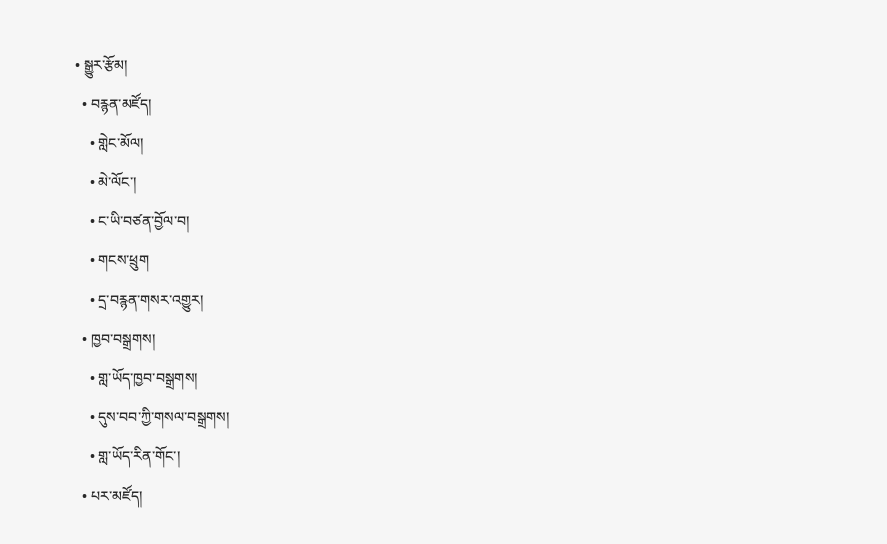• སྒྱུར་རྩོམ།
  • བརྙན་མཛོད།
    • གླེང་མོལ།
    • མེ་ལོང་།
    • ང་ཡི་བཙན་བྱོལ་བ།
    • གངས་ཕྲུག
    • དྲ་བརྙན་གསར་འགྱུར།
  • ཁྱབ་བསྒྲགས།
    • གླ་ཡོད་ཁྱབ་བསྒྲགས།
    • དུས་བབ་ཀྱི་གསལ་བསྒྲགས།
    • གླ་ཡོད་རིན་གོང་།
  • པར་མཛོད།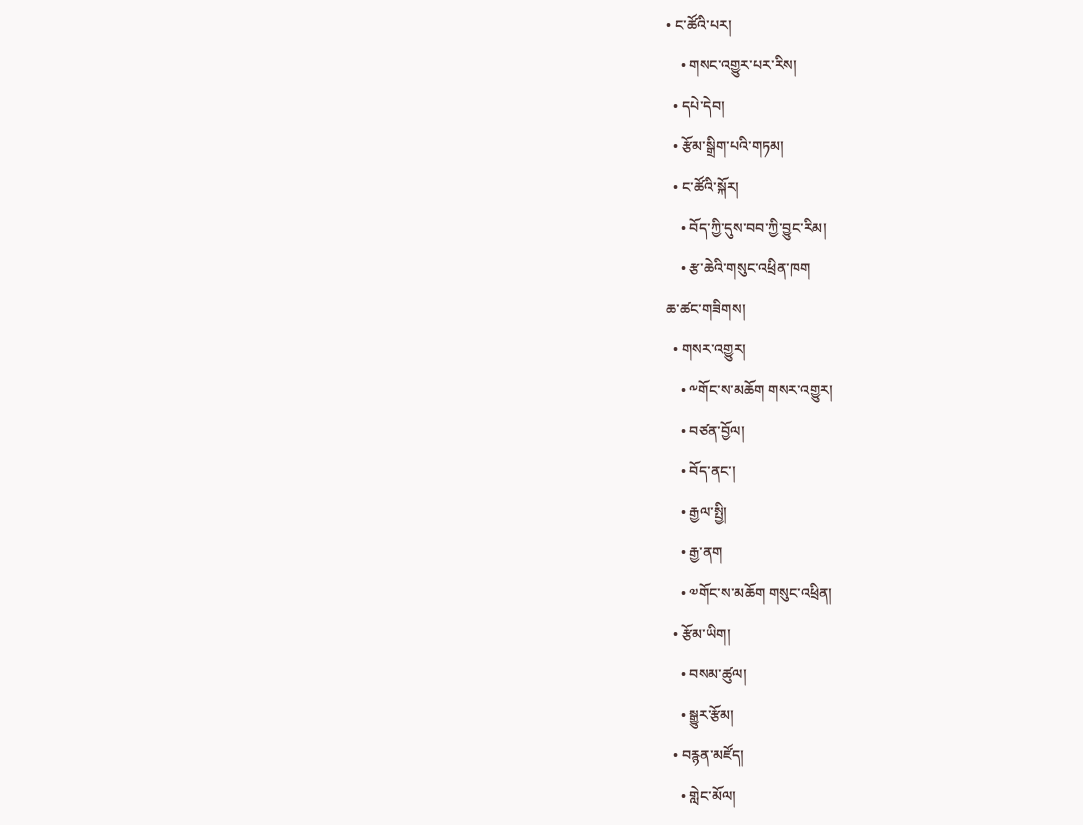• ང་ཚོའི་པར།
    • གསང་འགྱུར་པར་རིས།
  • དཔེ་དེབ།
  • རྩོམ་སྒྲིག་པའི་གཏམ།
  • ང་ཚོའི་སྐོར།
    • བོད་ཀྱི་དུས་བབ་ཀྱི་བྱུང་རིམ།
    • རྩ་ཆེའི་གསུང་འཕྲིན་ཁག
ཆ་ཚང་གཟིགས།
  • གསར་འགྱུར།
    • ༸གོང་ས་མཆོག གསར་འགྱུར།
    • བཙན་བྱོལ།
    • བོད་ནང་།
    • རྒྱལ་སྤྱི།
    • རྒྱ་ནག
    • ༧གོང་ས་མཆོག གསུང་འཕྲིན།
  • རྩོམ་ཡིག།
    • བསམ་ཚུལ།
    • སྒྱུར་རྩོམ།
  • བརྙན་མཛོད།
    • གླེང་མོལ།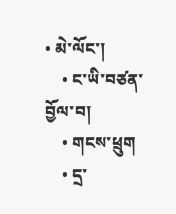• མེ་ལོང་།
    • ང་ཡི་བཙན་བྱོལ་བ།
    • གངས་ཕྲུག
    • དྲ་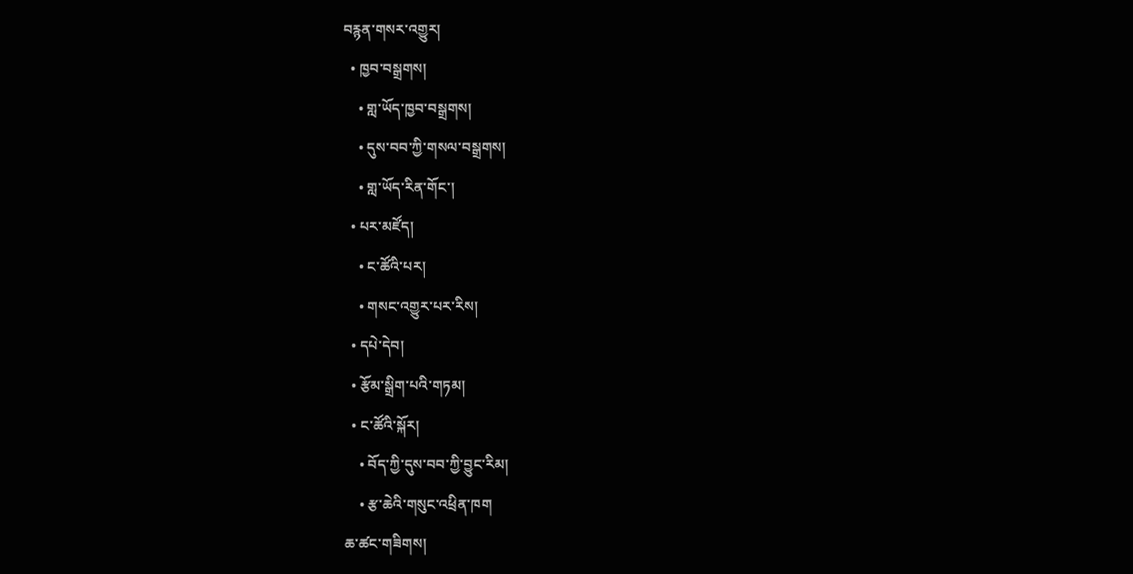བརྙན་གསར་འགྱུར།
  • ཁྱབ་བསྒྲགས།
    • གླ་ཡོད་ཁྱབ་བསྒྲགས།
    • དུས་བབ་ཀྱི་གསལ་བསྒྲགས།
    • གླ་ཡོད་རིན་གོང་།
  • པར་མཛོད།
    • ང་ཚོའི་པར།
    • གསང་འགྱུར་པར་རིས།
  • དཔེ་དེབ།
  • རྩོམ་སྒྲིག་པའི་གཏམ།
  • ང་ཚོའི་སྐོར།
    • བོད་ཀྱི་དུས་བབ་ཀྱི་བྱུང་རིམ།
    • རྩ་ཆེའི་གསུང་འཕྲིན་ཁག
ཆ་ཚང་གཟིགས།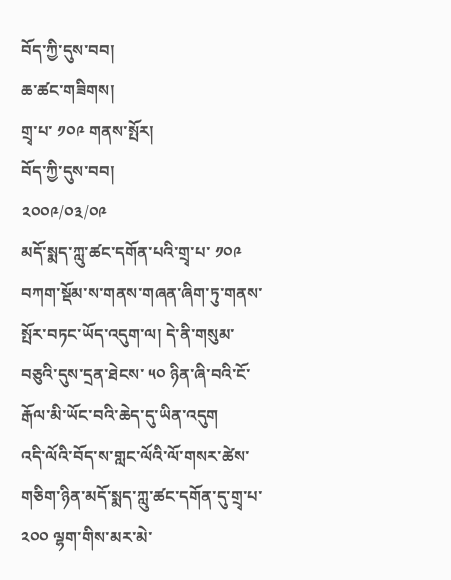བོད་ཀྱི་དུས་བབ།
ཆ་ཚང་གཟིགས།
གྲྭ་པ་ ༡༠༩ གནས་སྤོར།
བོད་ཀྱི་དུས་བབ།
༢༠༠༩/༠༣/༠༩
མདོ་སྨད་ཀླུ་ཚང་དགོན་པའི་གྲྭ་པ་ ༡༠༩ བཀག་སྡོམ་ས་གནས་གཞན་ཞིག་ཏུ་གནས་སྤོར་བཏང་ཡོད་འདུག་ལ། དེ་ནི་གསུམ་བཅུའི་དུས་དྲན་ཐེངས་ ༥༠ ཉིན་ཞི་བའི་ངོ་རྒོལ་མི་ཡོང་བའི་ཆེད་དུ་ཡིན་འདུག
འདི་ལོའི་བོད་ས་གླང་ལོའི་ལོ་གསར་ཚེས་གཅིག་ཉིན་མདོ་སྨད་ཀླུ་ཚང་དགོན་དུ་གྲྭ་པ་ ༢༠༠ ལྷག་གིས་མར་མེ་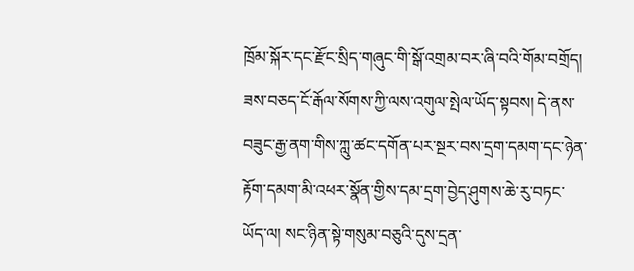ཁྲོམ་སྐོར་དང་རྫོང་སྲིད་གཞུང་གི་སྒོ་འགྲམ་བར་ཞི་བའི་གོམ་བགྲོད། ཟས་བཅད་ངོ་རྒོལ་སོགས་ཀྱི་ལས་འགུལ་སྤེལ་ཡོད་སྟབས། དེ་ནས་བཟུང་རྒྱ་ནག་གིས་ཀླུ་ཚང་དགོན་པར་སྔར་བས་དྲག་དམག་དང་ཉེན་རྟོག་དམག་མི་འཕར་སྣོན་གྱིས་དམ་དྲག་བྱེད་ཤུགས་ཆེ་རུ་བཏང་ཡོད་ལ། སང་ཉིན་སྟེ་གསུམ་བཅུའི་དུས་དྲན་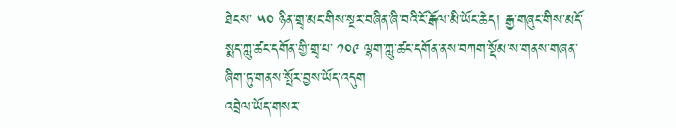ཐེངས་ ༥༠ ཉིན་གྲྭ་མང་གིས་སྔར་བཞིན་ཞི་བའི་ངོ་རྒོལ་མི་ཡོང་ཆེད། རྒྱ་གཞུང་གིས་མདོ་སྨད་ཀླུ་ཚང་དགོན་གྱི་གྲྭ་པ་ ༡༠༩ ལྷག་ཀླུ་ཚང་དགོན་ནས་བཀག་སྡོམ་ས་གནས་གཞན་ཞིག་ཏུ་གནས་སྤོར་བྱས་ཡོད་འདུག
འབྲེལ་ཡོད་གསར་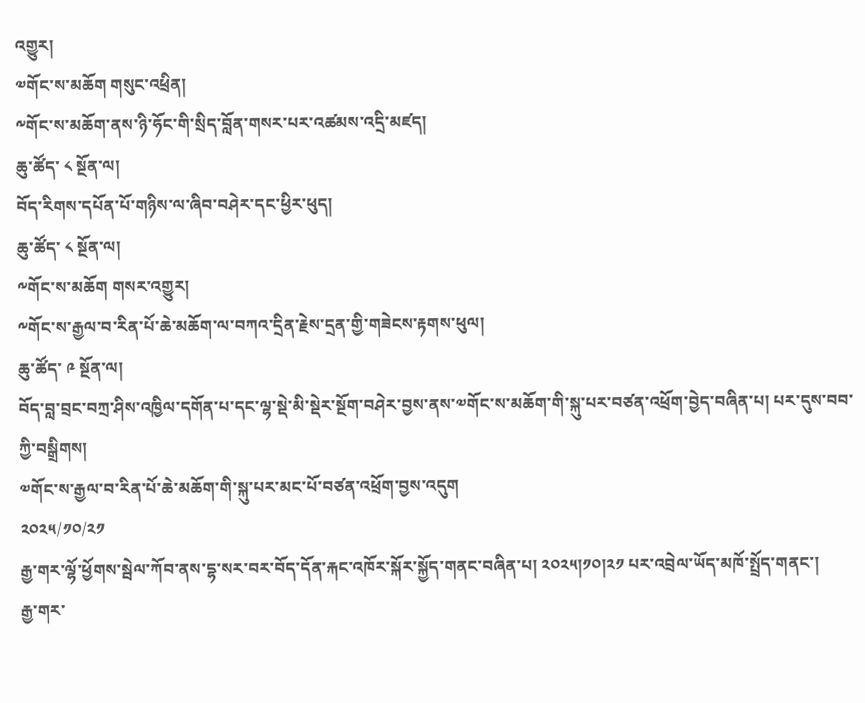འགྱུར།
༧གོང་ས་མཆོག གསུང་འཕྲིན།
༸གོང་ས་མཆོག་ནས་ཉི་ཧོང་གི་སྲིད་བློན་གསར་པར་འཚམས་འདྲི་མཛད།
ཆུ་ཚོད་ ༨ སྔོན་ལ།
བོད་རིགས་དཔོན་པོ་གཉིས་ལ་ཞིབ་བཤེར་དང་ཕྱིར་ཕུད།
ཆུ་ཚོད་ ༨ སྔོན་ལ།
༸གོང་ས་མཆོག གསར་འགྱུར།
༸གོང་ས་རྒྱལ་བ་རིན་པོ་ཆེ་མཆོག་ལ་བཀའ་དྲིན་རྗེས་དྲན་གྱི་གཟེངས་རྟགས་ཕུལ།
ཆུ་ཚོད་ ༩ སྔོན་ལ།
བོད་བླ་བྲང་བཀྲ་ཤིས་འཁྱིལ་དགོན་པ་དང་ལྷ་སྡེ་མི་སྡེར་སྔོག་བཤེར་བྱས་ནས་༧གོང་ས་མཆོག་གི་སྐུ་པར་བཙན་འཕྲོག་བྱེད་བཞིན་པ། པར་དུས་བབ་ཀྱི་བསྒྲིགས།
༧གོང་ས་རྒྱལ་བ་རིན་པོ་ཆེ་མཆོག་གི་སྐུ་པར་མང་པོ་བཙན་འཕྲོག་བྱས་འདུག
༢༠༢༥/༡༠/༢༡
རྒྱ་གར་ལྷོ་ཕྱོགས་སྦེལ་ཀོབ་ནས་དྷ་སར་བར་བོད་དོན་རྐང་འཁོར་སྐོར་སྐྱོད་གནང་བཞིན་པ། ༢༠༢༥།༡༠།༢༡ པར་འབྲེལ་ཡོད་མཁོ་སྤྲོད་གནང་།
རྒྱ་གར་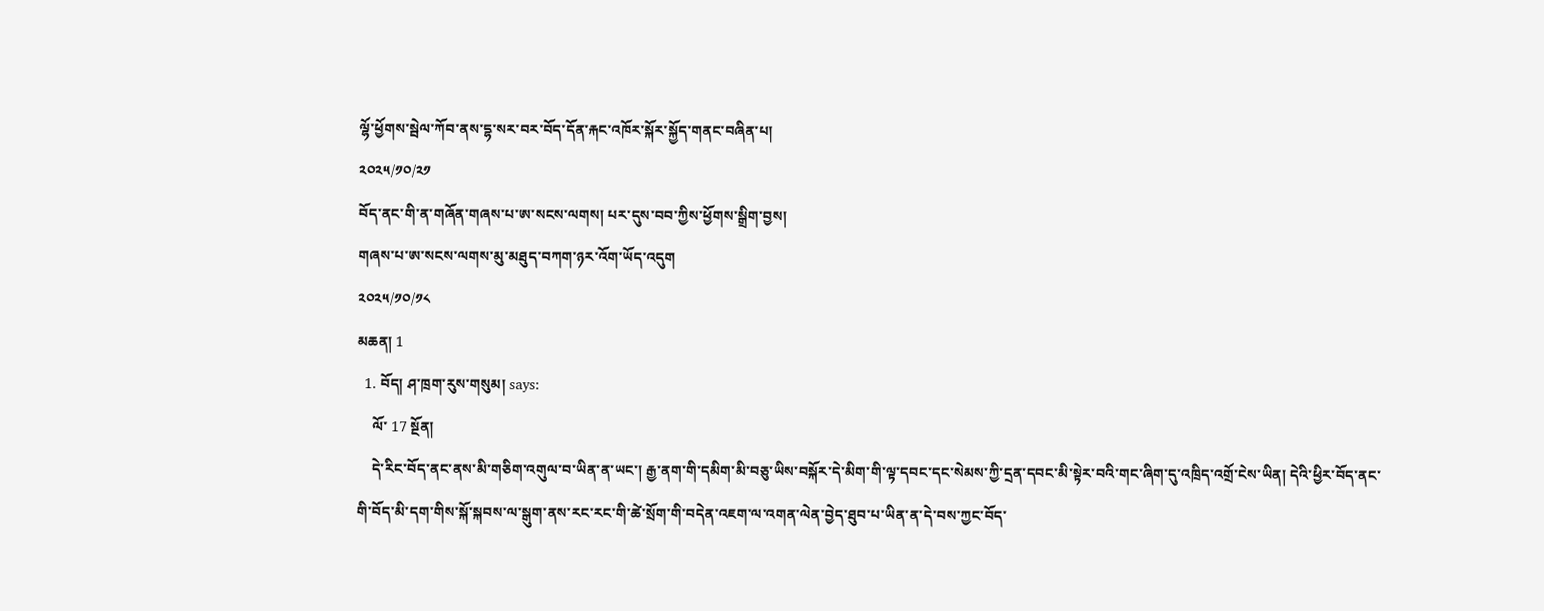ལྷོ་ཕྱོགས་སྦེལ་ཀོབ་ནས་དྷ་སར་བར་བོད་དོན་རྐང་འཁོར་སྐོར་སྐྱོད་གནང་བཞིན་པ།
༢༠༢༥/༡༠/༢༡
བོད་ནང་གི་ན་གཞོན་གཞས་པ་ཨ་སངས་ལགས། པར་དུས་བབ་ཀྱིས་ཕྱོགས་སྒྲིག་བྱས།
གཞས་པ་ཨ་སངས་ལགས་མུ་མཐུད་བཀག་ཉར་འོག་ཡོད་འདུག
༢༠༢༥/༡༠/༡༨
མཆན། 1
  1. བོད། ཤ་ཁྲག་རུས་གསུམ། says:
    ལོ་ 17 སྔོན།
    དེ་རིང་བོད་ནང་ནས་མི་གཅིག་འགུལ་བ་ཡིན་ན་ཡང་། རྒྱ་ནག་གི་དམིག་མི་བཅུ་ཡིས་བསྐོར་དེ་མིག་གི་ལྟ་དབང་དང་སེམས་ཀྱི་དྲན་དབང་མི་སྟེར་བའི་གང་ཞིག་དུ་འཁྲིད་འགྲོ་ངེས་ཡིན། དེའི་ཕྱིར་བོད་ནང་གི་བོད་མི་དག་གིས་སྐོ་སྐབས་ལ་སྒུག་ནས་རང་རང་གི་ཚེ་སྲོག་གི་བདེན་འཇག་ལ་འགན་ལེན་བྱེད་ཐུབ་པ་ཡིན་ན་དེ་བས་ཀྱང་བོད་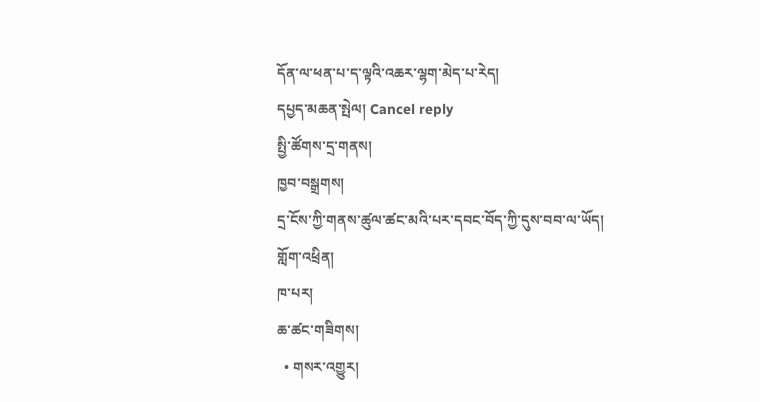དོན་ལ་ཕན་པ་ད་ལྟའི་འཆར་ལྷག་མེད་པ་རེད།
དཔྱད་མཆན་སྤེལ། Cancel reply
སྤྱི་ཚོགས་དྲ་གནས།
ཁྱབ་བསྒྲགས།
དྲ་ངོས་ཀྱི་གནས་ཚུལ་ཚང་མའི་པར་དབང་བོད་ཀྱི་དུས་བབ་ལ་ཡོད།
གློག་འཕྲིན།
ཁ་པར།
ཆ་ཚང་གཟིགས།
  • གསར་འགྱུར།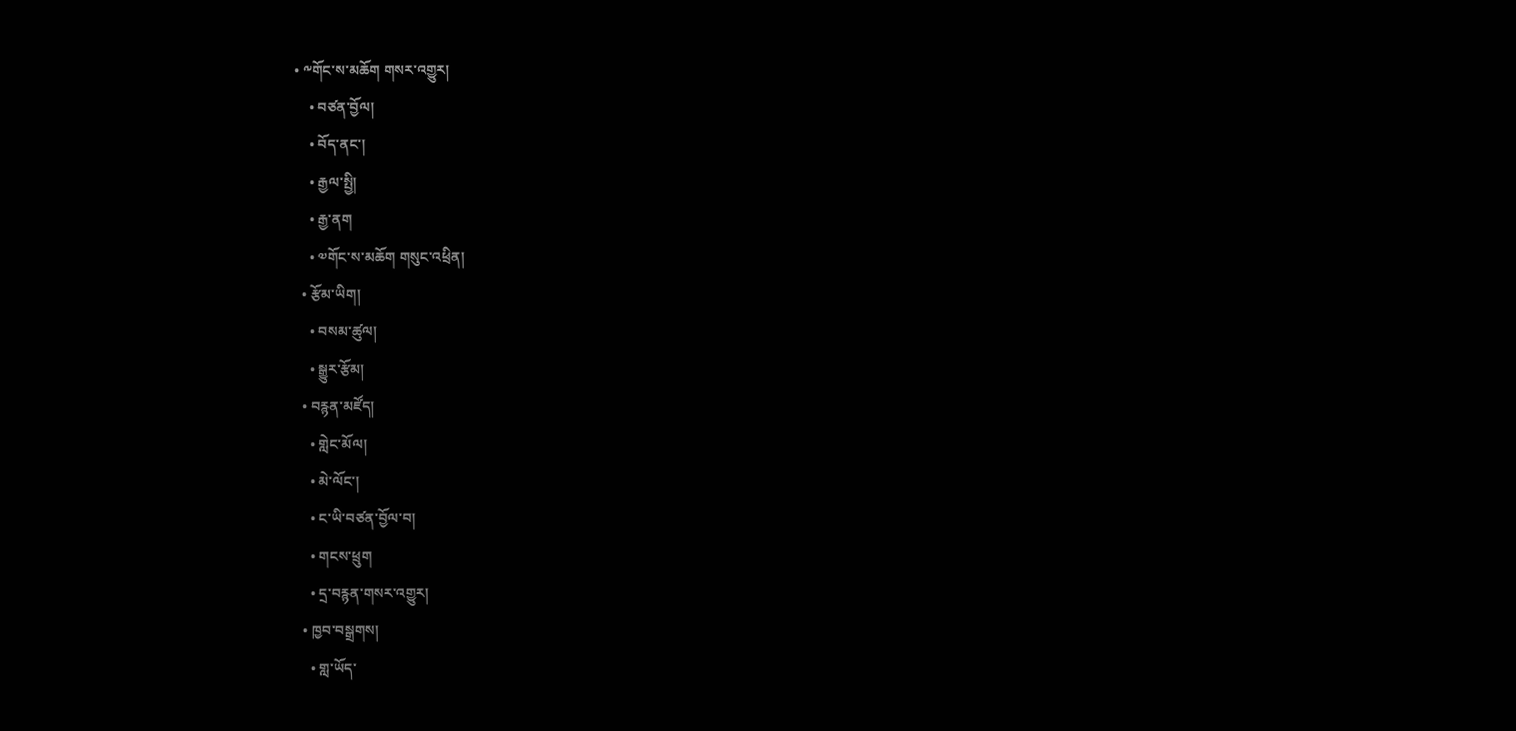• ༸གོང་ས་མཆོག གསར་འགྱུར།
    • བཙན་བྱོལ།
    • བོད་ནང་།
    • རྒྱལ་སྤྱི།
    • རྒྱ་ནག
    • ༧གོང་ས་མཆོག གསུང་འཕྲིན།
  • རྩོམ་ཡིག།
    • བསམ་ཚུལ།
    • སྒྱུར་རྩོམ།
  • བརྙན་མཛོད།
    • གླེང་མོལ།
    • མེ་ལོང་།
    • ང་ཡི་བཙན་བྱོལ་བ།
    • གངས་ཕྲུག
    • དྲ་བརྙན་གསར་འགྱུར།
  • ཁྱབ་བསྒྲགས།
    • གླ་ཡོད་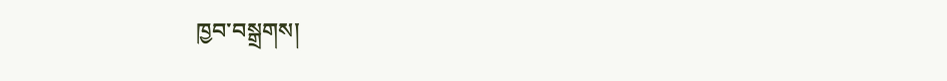ཁྱབ་བསྒྲགས།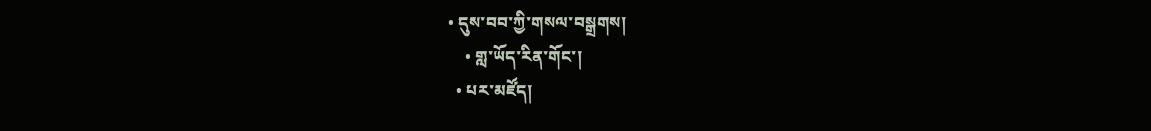• དུས་བབ་ཀྱི་གསལ་བསྒྲགས།
    • གླ་ཡོད་རིན་གོང་།
  • པར་མཛོད།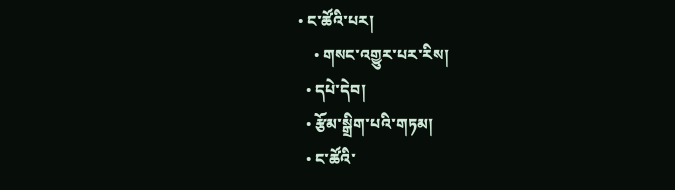• ང་ཚོའི་པར།
    • གསང་འགྱུར་པར་རིས།
  • དཔེ་དེབ།
  • རྩོམ་སྒྲིག་པའི་གཏམ།
  • ང་ཚོའི་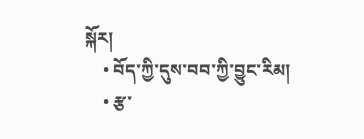སྐོར།
    • བོད་ཀྱི་དུས་བབ་ཀྱི་བྱུང་རིམ།
    • རྩ་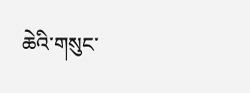ཆེའི་གསུང་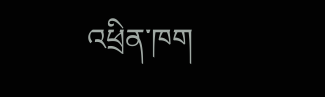འཕྲིན་ཁག